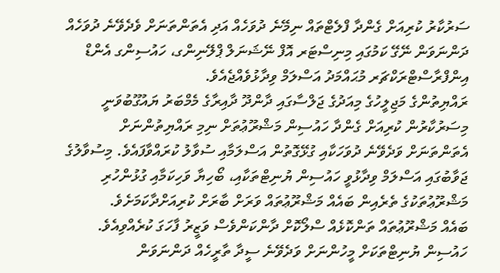ސަރުކާރު ކުރިއަށް ގެންދާ ފްލެޓްތައް ނިމޭނެ ދުވަހެއް އަދި އެތަންތަނަށް ވެދެވޭނެ ދުވަހެއް ދަންނަވަން ނޭގޭ ކަމުގައި މިނިސްޓަރ އޮފް ނޭޝަނަލް ޕްލޭނިންގ، ހައުސިންގ އެންޑް އިންފްރާސްޓްރަކްޗަރ މުޙައްމަދު އަސްލަމް ވިދާޅުވެއްޖެއެވެ.
ރައްޔިތުންގެ މަޖިލީހުގެ މިއަދުގެ ޖަލްސާގައި ދާންދޫ ދާއިރާގެ މެމްބަރު ޔައުގޫބުވަނީ މިސަރުކާރުން ކުރިއަށް ގެންދާ ހައުސިން މަޝްރޫޢުތަށް ނިމި ރައްޔިތުންނަށް އެތަންތަނަށް ވަދެވޭނެ ދުވަހަކާއި ގުޅޭގޮތުން އަސްލަމާއި ސުވާލު ކުރައްވާފައެވެ. މިސުވާލުގެ ޖަވާބުގައި އަސްލަމް ވިދާޅުވީ ހައުސިން ޔުނިޓްތަކާއި، ބޯހިޔާ ވަހިކަމާއި ގުޅުންހުރި މަޝްރޫޢުތަކުގެ ތެރެއިން ބައެއް މަޝްރޫޢުތައް ވަރަށް ބާރަށް ކުރިއަށްދާކަމަށެވެ.
ބައެއް މަޝްރޫޢުތައް ތަންކޮޅެއް ސްލޯކޮށް ދާންކަންވެސް ވަޒީރު ފާހަގަ ކުރެއްވިއެވެ. ހައުސިން ޔުނިޓްތަކަށް މީހުންނަށް ވަދެވޭނެ ސީދާ ތާރީހެއް ދަންނަވަން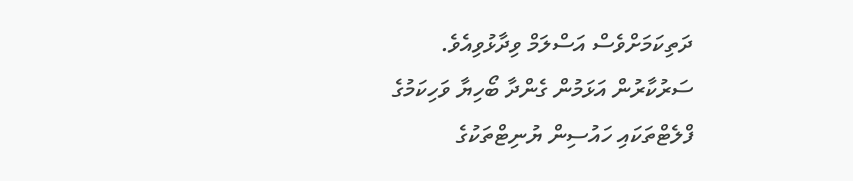ދަތިކަމަށްވެސް އަސްލަމް ވިދާޅުވިއެވެ.
ސަރުކާރުން އަޅަމުން ގެންދާ ބޯހިޔާ ވަހިކަމުގެ ފްލެޓްތަކައި ހައުސިން ޔުނިޓްތަކުގެ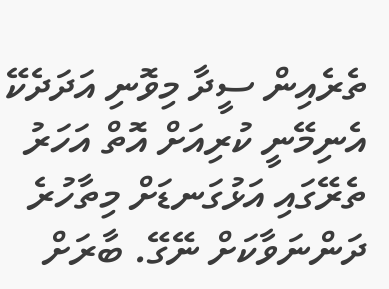ތެރެއިން ސީދާ މިވޮނި އަދަދެކޭ އެނިމޭނީ ކުރިއަށް އޮތް އަހަރު ތެރޭގައި އަޅުގަނޑަށް މިތާހުރެ ދަންނަވާކަށް ނޭގޭ. ބާރަށް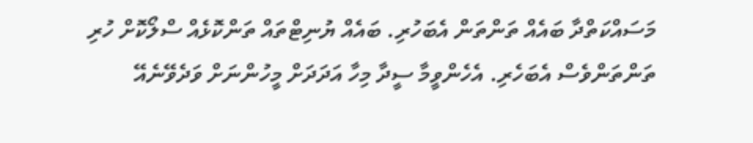މަސައްކަތްދާ ބައެއް ތަންތަން އެބަހުރި. ބައެއް ޔުނިޓްތައް ތަންކޮޅެއް ސްލޯކޮށް ހުރި ތަންތަންވެސް އެބަހެރި. އެހެންވީމާ ސީދާ މިހާ އަދަދަށް މީހުންނަށް ވަދެވޭނެއޭ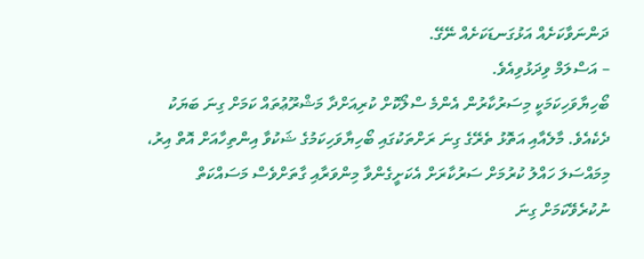ދަންނަވާކަށެއް އަޅުގަނޑަކަށެއް ނޭގޭ.
– އަސްލަމް ވިދަޅުވިއެވެ.
ބޯހިޔާވަހިކަމަކީ މިސަރުކާރުން އެންމެ ސްލޯކޮށް ކުރިއަށްދާ މަޝްރޫޢުތައް ކަމަށް ގިނަ ބަޔަކު ދެކެއެވެ. މާލެއާއި އަތޮޅު ތެރޭގެ ގިނަ ރަށްތަކުގައި ބޯހިޔާވަހިކަމުގެ ޝަކުވާ އިންތިހާއަށް އޮތް އިރު، މިމައްސަލަ ހައްލު ކުރުމަށް ސަރުކާރަށް އެކަށީގެންވާ މިންވަރާއި ގާތަށްވެސް މަސައްކަތް ނުކުރެވޭކަމަށް ގިނަ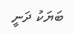ބަޔަކު ދަނީ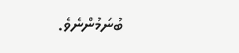ބުނަމުންނެވެ.